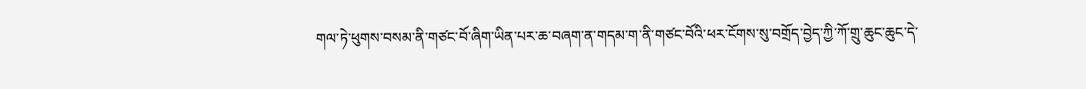གལ་ཏེ་ཕུགས་བསམ་ནི་གཙང་བོ་ཞིག་ཡིན་པར་ཆ་བཞག་ན་གདམ་ག་ནི་གཙང་བོའི་ཕར་ངོགས་སུ་བགྲོད་བྱེད་ཀྱི་ཀོ་གྲུ་ཆུང་ཆུང་དེ་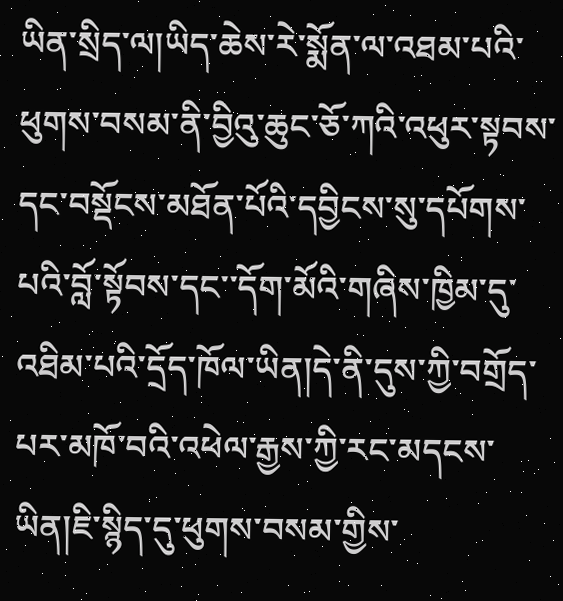ཡིན་སྲིད་ལ།ཡིད་ཆེས་རེ་སྨོན་ལ་འཐམ་པའི་ཕུགས་བསམ་ནི་བྱིའུ་ཆུང་ཅོ་ཀའི་འཕུར་སྟབས་དང་བསྡོངས་མཐོན་པོའི་དབྱིངས་སུ་དཔོགས་པའི་བློ་སྟོབས་དང་་དོག་མོའི་གཞིས་ཁྱིམ་དུ་འཐིམ་པའི་དྲོད་ཁོལ་ཡིན།དེ་ནི་དུས་ཀྱི་བགྲོད་པར་མཁོ་བའི་འཕེལ་རྒྱས་ཀྱི་རང་མདངས་ཡིན།ཇི་སྙིད་དུ་ཕུགས་བསམ་གྱིས་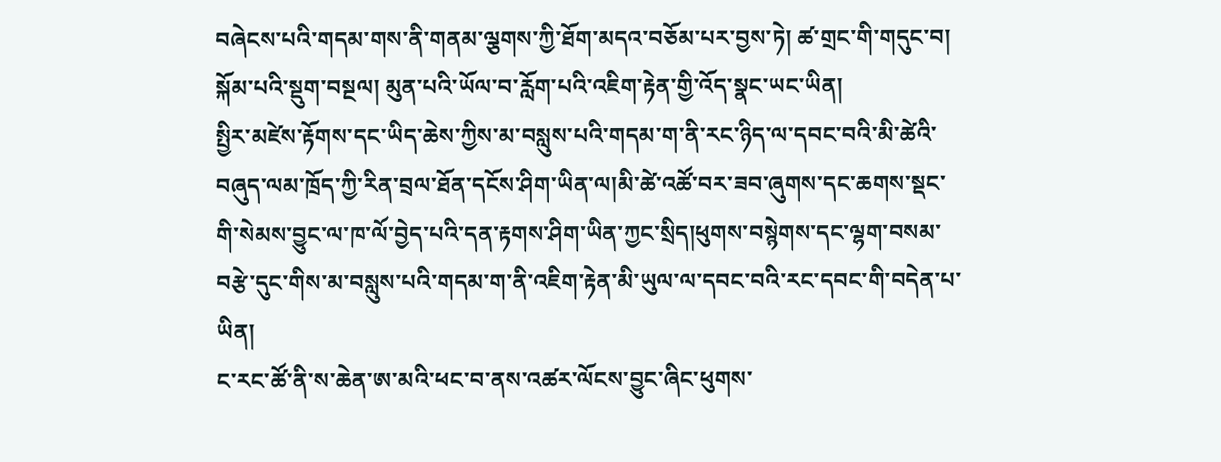བཞེངས་པའི་གདམ་གས་ནི་གནམ་ལྕགས་ཀྱི་ཐོག་མདའ་བཅོམ་པར་བྱས་ཏེ། ཚ་གྲང་གི་གདུང་བ། སྐོམ་པའི་སྡུག་བསྔལ། མུན་པའི་ཡོལ་བ་རློག་པའི་འཇིག་རྟེན་གྱི་འོད་སྣང་ཡང་ཡིན།
སྤྱིར་མཛེས་རྟོགས་དང་ཡིད་ཆེས་ཀྱིས་མ་བསླུས་པའི་གདམ་ག་ནི་རང་ཉིད་ལ་དབང་བའི་མི་ཚེའི་བཞུད་ལམ་ཁྲོད་ཀྱི་རིན་བྲལ་ཐོན་དངོས་ཤིག་ཡིན་ལ།མི་ཚེ་འཚོ་བར་ཟབ་ཞུགས་དང་ཆགས་སྡང་གི་སེམས་བྱུང་ལ་ཁ་ལོ་བྱེད་པའི་དན་རྟགས་ཤིག་ཡིན་ཀྱང་སྲིད།ཕུགས་བསྙེགས་དང་ལྷག་བསམ་བརྩེ་དུང་གིས་མ་བསླུས་པའི་གདམ་ག་ནི་འཇིག་རྟེན་མི་ཡུལ་ལ་དབང་བའི་རང་དབང་གི་བདེན་པ་ཡིན།
ང་རང་ཚོ་ནི་ས་ཆེན་ཨ་མའི་ཕང་བ་ནས་འཚར་ལོངས་བྱུང་ཞིང་ཕུགས་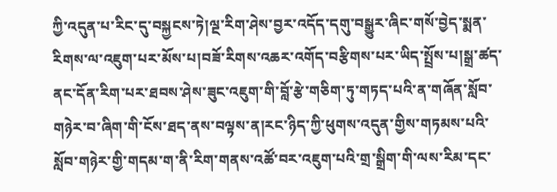ཀྱི་འདུན་པ་རིང་དུ་བསྐྱངས་ཏེ།ལྔ་རིག་ཤེས་བྱར་འདོད་དགུ་བསྒྱུར་ཞིང་གསོ་བྱེད་སྨན་རིགས་ལ་འཇུག་པར་མོས་པ།བཟོ་རིགས་འཆར་འགོད་བརྩིགས་པར་ཡིད་སྤྲོས་པ།སྒྲ་ཚད་ནང་དོན་རིག་པར་ཐབས་ཤེས་ཟུང་འཇུག་གི་བློ་རྩེ་གཅིག་ཏུ་གཏད་པའི་ན་གཞོན་སློབ་གཉེར་བ་ཞིག་གི་ངོས་ཐད་ནས་བལྟས་ན།རང་ཉིད་ཀྱི་ཕུགས་འདུན་གྱིས་གཏམས་པའི་སློབ་གཉེར་གྱི་གདམ་ག་ནི་རིག་གནས་འཚོ་བར་འཇུག་པའི་གྲ་སྒྲིག་གི་ལས་རིམ་དང་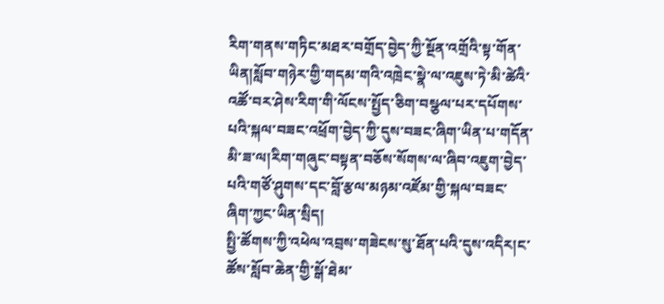རིག་གནས་གཏིང་མཐར་བགྲོད་བྱེད་ཀྱི་སྔོན་འགྲོའི་སྟ་གོན་ཡིན།སློབ་གཉེར་གྱི་གདམ་གའི་འཁྲེང་སྣེ་ལ་འཇུས་ཏེ་མི་ཚེའི་འཚོ་བར་ཤེས་རིག་གི་ལོངས་སྤྱོད་ཅིག་བསྩལ་པར་དཔོགས་པའི་སྐལ་བཟང་འཕྲོག་བྱེད་ཀྱི་དུས་བཟང་ཞིག་ཡིན་པ་གདོན་མི་ཟ་ལ།རིག་གཞུང་བསྟན་བཅོས་སོགས་ལ་ཞིབ་འཇུག་བྱེད་པའི་གཙོ་ཤུགས་དང་བློ་རྩལ་མཉམ་འཛོམ་གྱི་སྐལ་བཟང་ཞིག་ཀྱང་ཡིན་སྲིད།
སྤྱི་ཚོགས་ཀྱི་འཕེལ་འབྲས་གཟེངས་སུ་ཐོན་པའི་དུས་འདིར།ང་ཚོས་སློབ་ཆེན་གྱི་སྒོ་ཐེམ་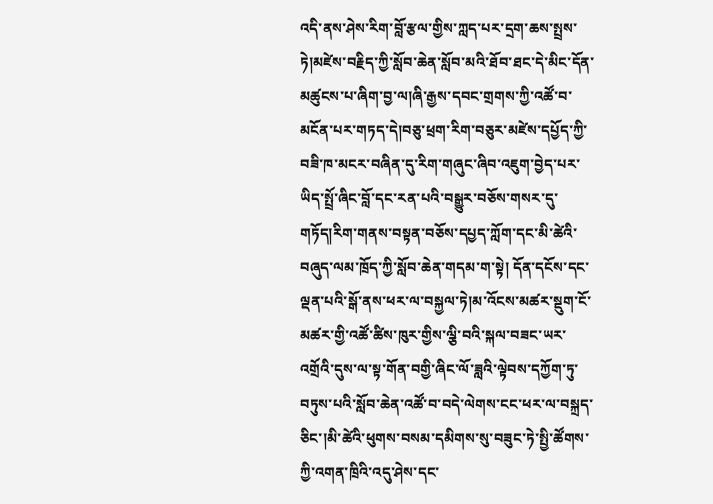འདི་ནས་ཤེས་རིག་བློ་རྩལ་གྱིས་ཀླད་པར་དྲག་ཆས་སྤྲས་ཏེ།མཛེས་བརྗིད་ཀྱི་སློབ་ཆེན་སློབ་མའི་ཐོབ་ཐང་དེ་མིང་དོན་མཚུངས་པ་ཞིག་བྱ་ལ།ཞི་རྒྱས་དབང་གྲགས་ཀྱི་འཚོ་བ་མངོན་པར་གཏད་དེ།བཅུ་ཕྲག་རིག་བཅུར་མཛེས་དཔྱོད་ཀྱི་བཟི་ཁ་མངར་བཞིན་དུ་རིག་གཞུང་ཞིབ་འཇུག་བྱེད་པར་ཡིད་སྤྲོ་ཞིང་བློ་དང་རན་པའི་བསྒྱུར་བཅོས་གསར་དུ་གཏོད།རིག་གནས་བསྟན་བཅོས་དཔྱད་ཀློག་དང་མི་ཚེའི་བཞུད་ལམ་ཁྲོད་ཀྱི་སློབ་ཆེན་གདམ་ག་སྟེ། དོན་དངོས་དང་ལྡན་པའི་སྒོ་ནས་ཕར་ལ་བསྐྱལ་ཏེ།མ་འོངས་མཚར་སྡུག་ངོ་མཚར་གྱི་འཚོ་ཚིས་ཁུར་གྱིས་ལྕི་བའི་སྐལ་བཟང་ཡར་འགྲོའི་དུས་ལ་སྟ་གོན་བགྱི་ཞིང་ལོ་ཟླའི་ལྟེབས་དཀྱོག་ཏུ་བཏུས་པའི་སློབ་ཆེན་འཚོ་བ་བདེ་ལེགས་ངང་ཕར་ལ་བསྐྲད་ཅིང་།མི་ཚེའི་ཕུགས་བསམ་དམིགས་སུ་བཟུང་ཏེ་སྤྱི་ཚོགས་ཀྱི་འགན་ཁྲིའི་འདུ་ཤེས་དང་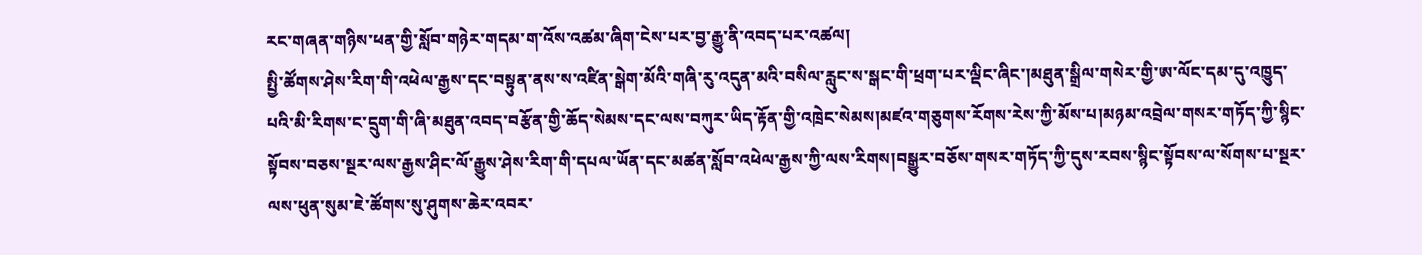རང་གཞན་གཉིས་ཕན་གྱི་སློབ་གཉེར་གདམ་ག་འོས་འཚམ་ཞིག་ངེས་པར་བྱ་རྒྱུ་ནི་འབད་པར་འཚལ།
སྤྱི་ཚོགས་ཤེས་རིག་གི་འཕེལ་རྒྱས་དང་བསྟུན་ནས་ས་འཛིན་སྒེག་མོའི་གཞི་རུ་འདུན་མའི་བསིལ་རླུང་ས་སྒང་གི་ཕྲག་པར་ལྡིང་ཞིང་།མཐུན་སྒྲིལ་གསེར་གྱི་ཨ་ལོང་དམ་དུ་འཁྱུད་པའི་མི་རིགས་ང་དྲུག་གི་ཞི་མཐུན་འབད་བརྩོན་གྱི་ཆོད་སེམས་དང་ལས་བཀུར་ཡིད་རྟོན་གྱི་འཁྲེང་སེམས།མཛའ་གཅུགས་རོགས་རེས་ཀྱི་མོས་པ།མཉམ་འབྲེལ་གསར་གཏོད་ཀྱི་སྙིང་སྟོབས་བཅས་སྔར་ལས་རྒྱས་ཤིང་ལོ་རྒྱུས་ཤེས་རིག་གི་དཔལ་ཡོན་དང་མཚན་སློབ་འཕེལ་རྒྱས་ཀྱི་ལས་རིགས།བསྒྱུར་བཅོས་གསར་གཏོད་ཀྱི་དུས་རབས་སྙིང་སྟོབས་ལ་སོགས་པ་སྔར་ལས་ཕུན་སུམ་ཇེ་ཚོགས་སུ་ཤུགས་ཆེར་འབར་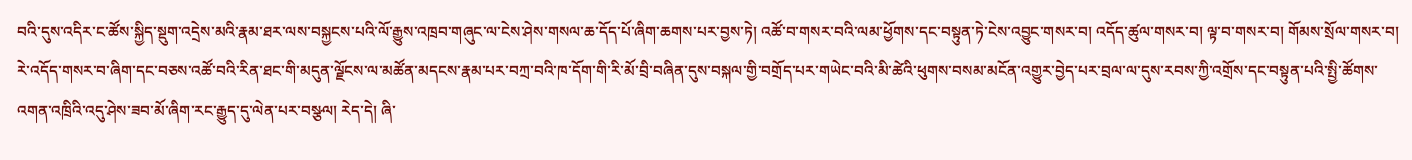བའི་དུས་འདིར་ང་ཚོས་སྐྱིད་སྡུག་འདྲེས་མའི་རྣམ་ཐར་ལས་བསྐྱངས་པའི་ལོ་རྒྱུས་འཁྲབ་གཞུང་ལ་ངེས་ཤེས་གསལ་ཆ་དོད་པོ་ཞིག་ཆགས་པར་བྱས་ཏེ། འཚོ་བ་གསར་བའི་ལམ་ཕྱོགས་དང་བསྟུན་ཏེ་ངེས་འབྱུང་གསར་བ། འདོད་ཚུལ་གསར་བ། ལྟ་བ་གསར་བ། གོམས་སྲོལ་གསར་བ། རེ་འདོད་གསར་བ་ཞིག་དང་བཅས་འཚོ་བའི་རིན་ཐང་གི་མདུན་ལྗོངས་ལ་མཚོན་མདངས་རྣམ་པར་བཀྲ་བའི་ཁ་དོག་གི་རི་མོ་བྲི་བཞིན་དུས་བསྐལ་གྱི་བགྲོད་པར་གཡེང་བའི་མི་ཚེའི་ཕུགས་བསམ་མངོན་འགྱུར་བྱེད་པར་བྲལ་ལ་དུས་རབས་ཀྱི་འགྲོས་དང་བསྟུན་པའི་སྤྱི་ཚོགས་འགན་འཁྲིའི་འདུ་ཤེས་ཟབ་མོ་ཞིག་རང་རྒྱུད་དུ་ལེན་པར་བསྩལ། རེད་དེ། ཞི་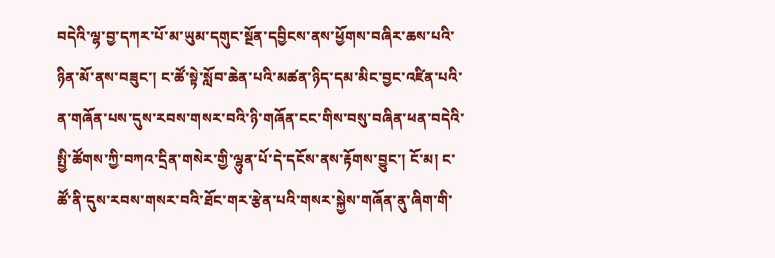བདེའི་ལྷ་བྱ་དཀར་པོ་མ་ཡུམ་དགུང་སྔོན་དབྱིངས་ནས་ཕྱོགས་བཞིར་ཆས་པའི་ཉིན་མོ་ནས་བཟུང་། ང་ཚོ་སྟེ་སློབ་ཆེན་པའི་མཚན་ཉིད་དམ་མིང་བྱང་འཛིན་པའི་ན་གཞོན་པས་དུས་རབས་གསར་བའི་ཉི་གཞོན་ངང་གིས་བསུ་བཞིན་ཕན་བདེའི་སྤྱི་ཚོགས་ཀྱི་བཀའ་དྲིན་གསེར་གྱི་ལྷུན་པོ་དེ་དངོས་ནས་རྟོགས་བྱུང་། ངོ་མ། ང་ཚོ་ནི་དུས་རབས་གསར་བའི་ཐོང་གར་རྩེན་པའི་གསར་སྐྱེས་གཞོན་ནུ་ཞིག་གི་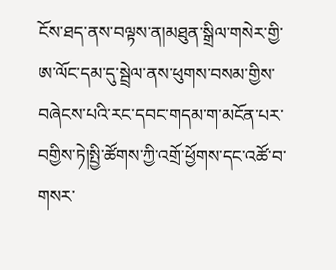ངོས་ཐད་ནས་བལྟས་ན།མཐུན་སྒྲིལ་གསེར་གྱི་ཨ་ལོང་དམ་དུ་སྦྲེལ་ནས་ཕུགས་བསམ་གྱིས་བཞེངས་པའི་རང་དབང་གདམ་ག་མངོན་པར་བགྱིས་ཏེ།སྤྱི་ཚོགས་ཀྱི་འགྲོ་ཕྱོགས་དང་འཚོ་བ་གསར་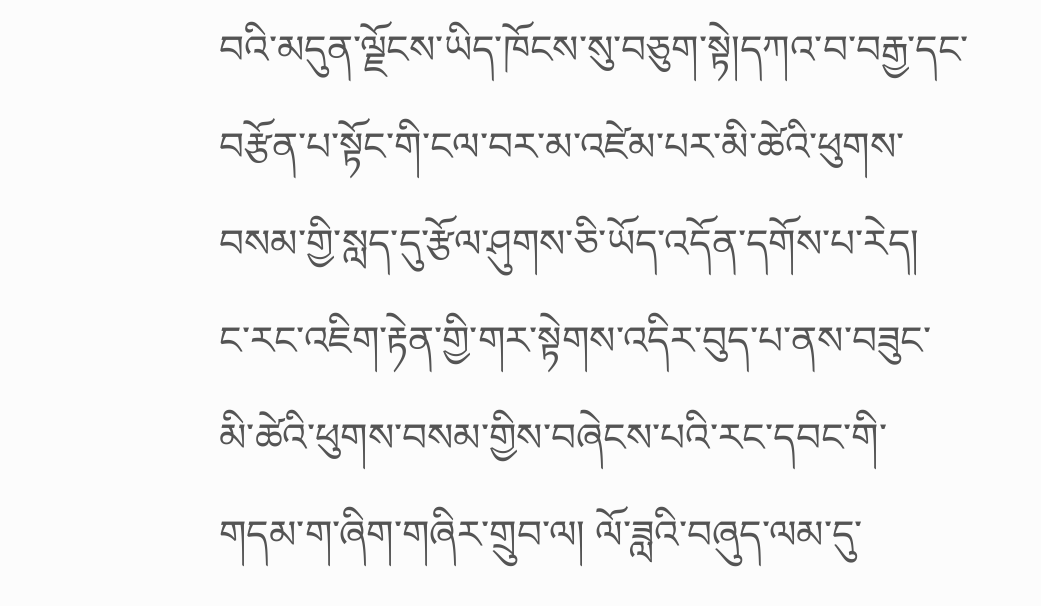བའི་མདུན་ལྗོངས་ཡིད་ཁོངས་སུ་བཅུག་སྟེ།དཀའ་བ་བརྒྱ་དང་བརྩོན་པ་སྟོང་གི་ངལ་བར་མ་འཛེམ་པར་མི་ཚེའི་ཕུགས་བསམ་གྱི་སླད་དུ་རྩོལ་ཤུགས་ཅི་ཡོད་འདོན་དགོས་པ་རེད།
ང་རང་འཇིག་རྟེན་གྱི་གར་སྟེགས་འདིར་བུད་པ་ནས་བཟུང་མི་ཚེའི་ཕུགས་བསམ་གྱིས་བཞེངས་པའི་རང་དབང་གི་གདམ་ག་ཞིག་གཞིར་གྲུབ་ལ། ལོ་ཟླའི་བཞུད་ལམ་དུ་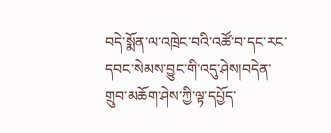བདེ་སྨོན་ལ་འཁྲེང་བའི་འཚོ་བ་དང་རང་དབང་སེམས་བྱུང་གི་འདུ་ཤེས།བདེན་གྲུབ་མཆོག་ཤེས་ཀྱི་ལྟ་དཔྱོད་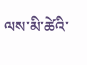ལས་མི་ཚེའི་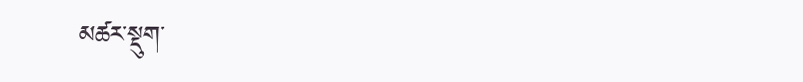མཚར་སྡུག་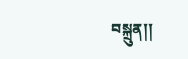བསྐྲུན།།